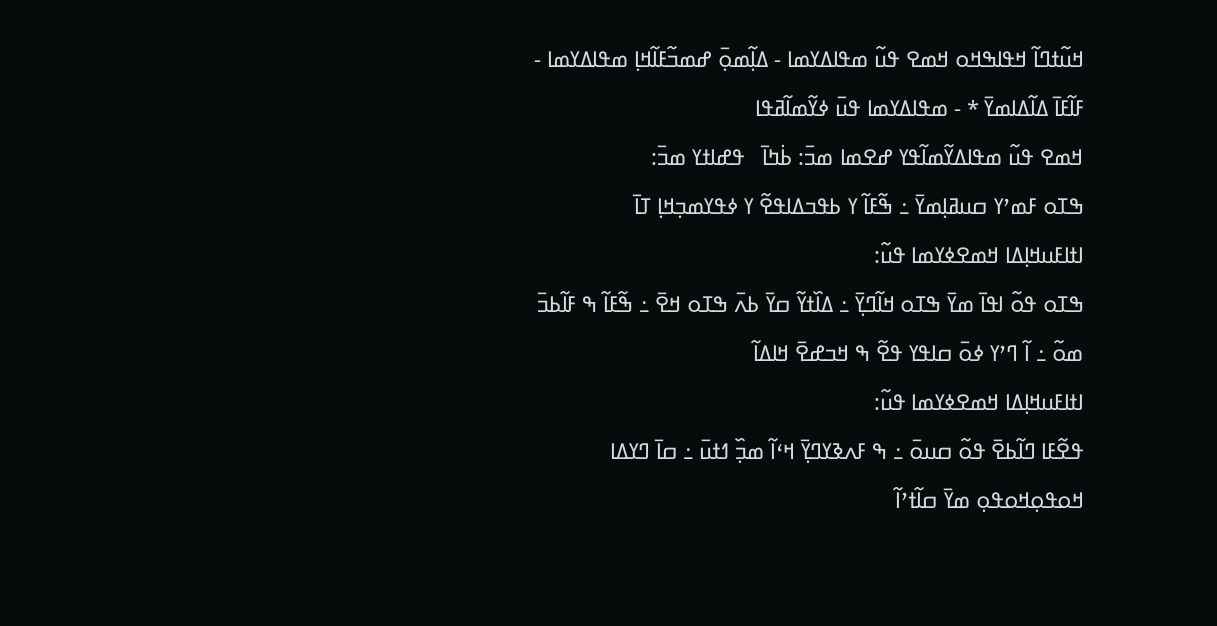ߞߎ߬ߙߣߊ߬ ߞߟߊߒߞߋ ߞߘߐ ߟߎ߬ ߘߟߊߡߌߘߊ - ߡߊ߲߬ߘߋ߲߫ ߝߘߏ߬ߓߊ߬ߞߊ߲ ߘߟߊߡߌߘߊ - ߓߊ߬ߓߊ߫ ߡߊ߬ߡߊߘߌ߫ * - ߘߟߊߡߌߘߊ ߟߎ߫ ߦߌ߬ߘߊ߬ߥߟߊ
ߞߘߐ ߟߎ߬ ߘߟߊߡߌ߬ߘߊ߬ߟߌ ߝߐߘߊ ߘߏ߫: ߕ߭ߤߊ߫   ߟߝߊߙߌ ߘߏ߫:
ߒߠߋ ߓߘߴߌ ߛߎߥߊ߲ߘߌ߫ ߸ ߒ߬ߓߊ߬ ߌ ߕߟߏߡߊߟߐ߬ ߌ ߦߟߌߘߏ߲ߞߊ߲ ߠߊ߫
ߊߙߊߓߎߞߊ߲ߡߊ ߞߘߐߦߌߘߊ ߟߎ߬:
ߒߠߋ ߟߋ߬ ߊߟߊ߫ ߘߌ߫ ߒߠߋ ߞߊ߬ߣߌ߲߫ ߸ ߡߊ߰ߙߌ߬ ߛߌ߫ ߕߍ߫ ߒߠߋ ߞߐ߫ ߸ ߒ߬ߓߊ߬ ߒ ߓߊ߬ߕߏ߫ ߘߋ߬ ߸ ߊ߬ ߣߴߌ ߦߋ߫ ߛߊߟߌ ߟߐ߬ ߒ ߞߏߝߐ߫ ߞߊߡߊ߬
ߊߙߊߓߎߞߊ߲ߡߊ ߞߘߐߦߌߘߊ ߟߎ߬:
ߟߐ߬ߓߊ ߣߊ߬ߕߐ߫ ߟߋ߬ ߛߎߋ߫ ߸ ߒ ߓߍߢߌߣߌ߲߫ ߞߵߊ߬ ߘߏ߲߰ ߗߙߎ߫ ߸ ߛߊ߫ ߣߌߡߊ ߞߋߟߋ߲ߞߋߟߋ߲ ߘߌ߫ ߛߊ߬ߙߴߊ߬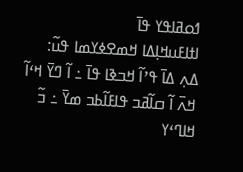ߗߋߥߊߟߌ ߟߊ߫
ߊߙߊߓߎߞߊ߲ߡߊ ߞߘߐߦߌߘߊ ߟߎ߬:
ߡߍ߲ ߡߊ߫ ߟߴߊ߬ ߞߏߢߊ ߟߊ߫ ߸ ߊ߬ ߣߌ߫ ߞߵߊ߬ ߞߍ߫ ߊ߬ ߛߊ߬ߥߏ ߟߊߓߊ߬ߕߏ ߘߌ߫ ߸ ߏ߬ ߞߊߣߵߌ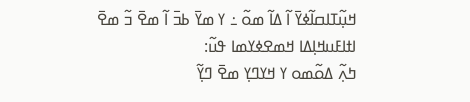ߞߎ߲߬ߠߊߛߊ߬ߦߌ߫ ߊ߬ ߡߊ߬ ߘߋ߬ ߸ ߌ ߘߌ߫ ߕߏ߫ ߊ߬ ߘߐ߫ ߏ߬ ߘߐ߫
ߊߙߊߓߎߞߊ߲ߡߊ ߞߘߐߦߌߘߊ ߟߎ߬:
ߤߍ߲߬ ߡߋ߬ߘߋ ߌ ߞߌߣߌ߲ ߘߐ߫ ߣߌ߲߬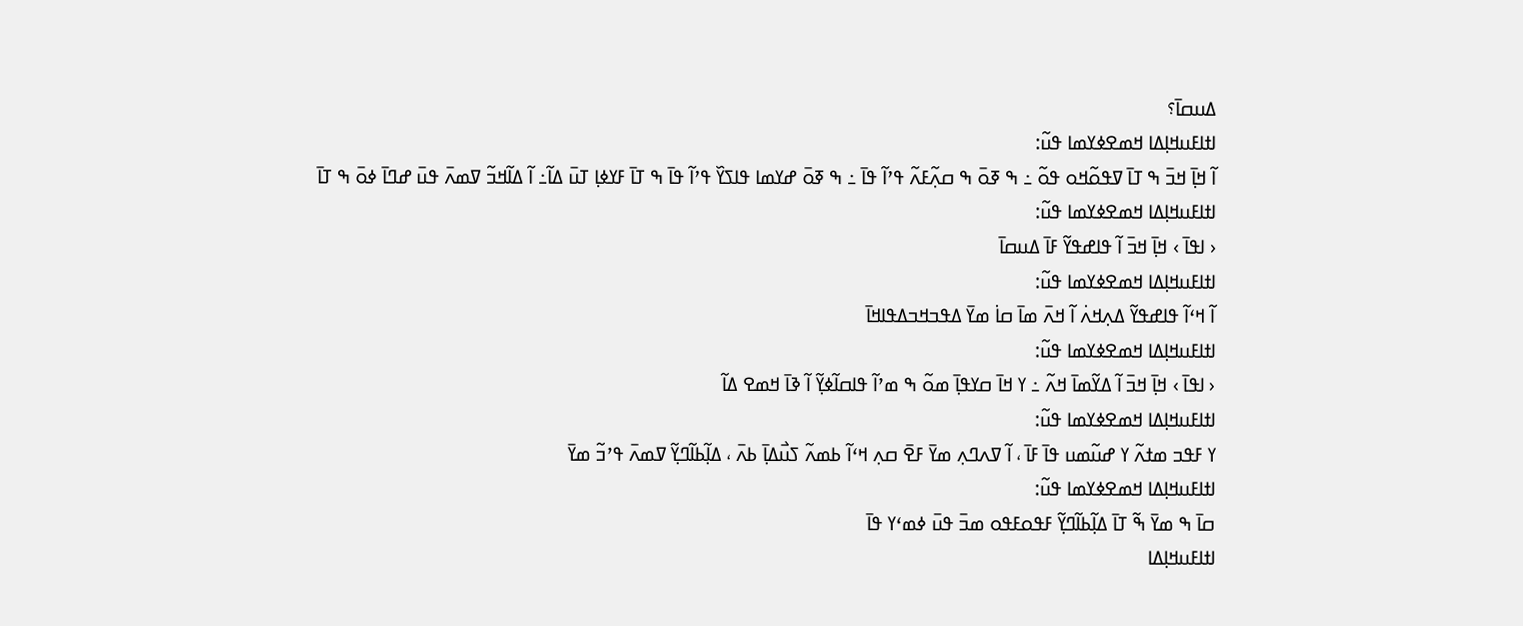ߡߎߛߊ߫؟
ߊߙߊߓߎߞߊ߲ߡߊ ߞߘߐߦߌߘߊ ߟߎ߬:
ߊ߬ ߞߊ߲߫ ߞߏ߫ ߒ ߠߊ߫ ߜߟߋ߬ߞߋ ߟߋ߬ ߸ ߒ ߧߋ߫ ߒ ߛߍ߲߬ߓߍ߬ ߟߴߊ߬ ߟߊ߫ ߸ ߒ ߧߋ߫ ߝߌߘߊ ߟߊߖߌ߰ ߟߴߊ߬ ߟߊ߫ ߒ ߠߊ߫ ߓߌߦߊ߲ ߠߎ߫ ߡߊ߬߸ ߊ߬ ߡߊ߬ߞߏ߬ ߜߘߍ߫ ߟߎ߫ ߝߣߊ߫ ߦߋ߫ ߒ ߠߊ߫
ߊߙߊߓߎߞߊ߲ߡߊ ߞߘߐߦߌߘߊ ߟߎ߬:
‹ ߊߟߊ߫ › ߞߊ߲߫ ߞߏ߫ ߊ߬ ߟߊߝߟߌ߬ ߓߊ߫ ߡߎߛߊ߫
ߊߙߊߓߎߞߊ߲ߡߊ ߞߘߐߦߌߘߊ ߟߎ߬:
ߊ߬ ߞߵߊ߬ ߟߊߝߟߌ߬ ߡߍ߲ߞߍ߭ ߊ߬ ߞߍ߫ ߘߊ߫ ߛߊ߭ ߘߌ߫ ߡߟߏߞߏߡߟߊߞߊ߫
ߊߙߊߓߎߞߊ߲ߡߊ ߞߘߐߦߌߘߊ ߟߎ߬:
‹ ߊߟߊ߫ › ߞߊ߲߫ ߞߏ߫ ߊ߬ ߡߌ߬ߘߊ߫ ߞߍ߬ ߸ ߌ ߞߊ߫ ߛߌߟߊ߲߫ ߘߋ߬ ߒ ߘߴߊ߬ ߟߊߛߊ߬ߦߌ߲߬ ߊ߬ ߢߊ߫ ߞߘߐ ߡߊ߬
ߊߙߊߓߎߞߊ߲ߡߊ ߞߘߐߦߌߘߊ ߟߎ߬:
ߌ ߓߟߏ ߘߙߍ߬ ߌ ߝߎ߬ߘߎ ߟߊ߫ ߓߊ߫ ، ߊ߬ ߜߍߣߍ߲ ߘߌ߫ ߓߐ߫ ߛߍ߲ ߞߵߊ߬ ߕߘߍ߬ ߖߎ߯ߡߊ߲߫ ߕߍ߫ ، ߡߊ߲߬ߕߊ߬ߣߌ߲߬ ߜߘߍ߫ ߟߴߏ߬ ߘߌ߫
ߊߙߊߓߎߞߊ߲ߡߊ ߞߘߐߦߌߘߊ ߟߎ߬:
ߛߊ߫ ߒ ߘߌ߫ ߒ߬ ߠߊ߫ ߡߊ߲߬ߕߊ߬ߣߌ߲߬ ߓߟߋߓߟߋ ߘߏ߫ ߟߎ߫ ߦߘߵߌ ߟߊ߫
ߊߙߊߓߎߞߊ߲ߡߊ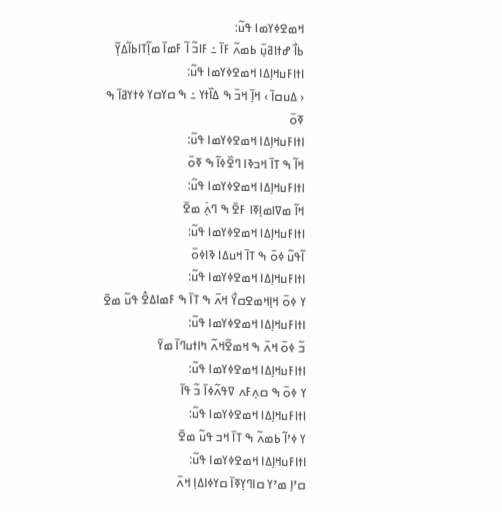ߞߘߐߦߌߘߊ ߟߎ߬:
ߕߊ߯ ߝߙߊߥߎ߲߫ ߕߘߍ߬ ߓߊ߫ ߸ ߓߊߏ߬ ߊ߬ ߓߘߊ߫ ߘߊ߲߬ߠߊߕߊ߬ߡߌ߲߬
ߊߙߊߓߎߞߊ߲ߡߊ ߞߘߐߦߌߘߊ ߟߎ߬:
‹ ߡߎߛߊ߫ › ߞߊ߲߫ ߞߏ߫ ߒ ߡߊ߰ߙߌ ߸ ߒ ߛߌߛߌ ߦߙߌߥߊ߫ ߒ ߧߋ߫
ߊߙߊߓߎߞߊ߲ߡߊ ߞߘߐߦߌߘߊ ߟߎ߬:
ߞߊ߬ ߒ ߠߊ߫ ߞߏߢߊ ߣߐ߰ߦߊ߬ ߒ ߧߋ߫
ߊߙߊߓߎߞߊ߲ߡߊ ߞߘߐߦߌߘߊ ߟߎ߬:
ߞߊ߬ ߘߜߊߘߊ߲ߧߊ ߓߐ߫ ߒ ߣߍ߲߭ ߘߐ߫
ߊߙߊߓߎߞߊ߲ߡߊ ߞߘߐߦߌߘߊ ߟߎ߬:
ߊ߬ߟߎ߬ ߦߋ߫ ߒ ߠߊ߫ ߞߎߡߊ ߢߊߦߋ߫
ߊߙߊߓߎߞߊ߲ߡߊ ߞߘߐߦߌߘߊ ߟߎ߬:
ߌ ߦߋ߫ ߞߊ߲ߞߘߐߛߌ߯ ߞߍ߫ ߒ ߠߊ߫ ߒ ߓߘߊߡߐ߮ ߟߎ߬ ߘߐ߫
ߊߙߊߓߎߞߊ߲ߡߊ ߞߘߐߦߌߘߊ ߟߎ߬:
ߏ߬ ߦߋ߫ ߞߍ߫ ߒ ߞߘߐ߬ߞߍ߬ ߤߊߙߎߣߊ߫ ߘߌ߫
ߊߙߊߓߎߞߊ߲ߡߊ ߞߘߐߦߌߘߊ ߟߎ߬:
ߌ ߦߋ߫ ߒ ߛߍ߲ߓߍ ߜߟߍ߬ߦߊ߫ ߏ߬ ߟߊ߫
ߊߙߊߓߎߞߊ߲ߡߊ ߞߘߐߦߌߘߊ ߟߎ߬:
ߌ ߦߴߊ߬ ߕߘߍ߬ ߒ ߠߊ߫ ߞߏ ߟߎ߬ ߘߐ߫
ߊߙߊߓߎߞߊ߲ߡߊ ߞߘߐߦߌߘߊ ߟߎ߬:
ߛߴߊ߲ ߘߴߌ ߛߊߣߌ߲ߧߊ߫ ߛߌߦߊߡߊ߲ ߞߍ߫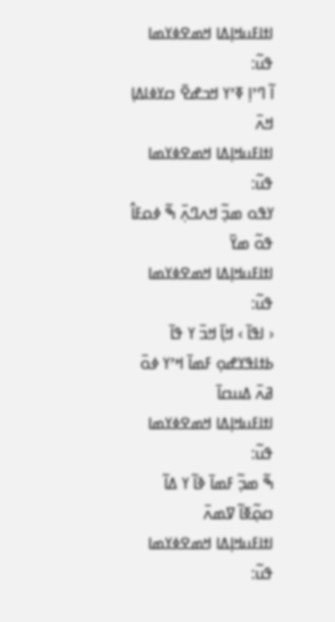ߊߙߊߓߎߞߊ߲ߡߊ ߞߘߐߦߌߘߊ ߟߎ߬:
ߊ߬ ߣߴߊ߲ ߧߴߌ ߞߏߝߐ߫ ߛߌߦߊߡߊ߲ ߞߍ߫
ߊߙߊߓߎߞߊ߲ߡߊ ߞߘߐߦߌߘߊ ߟߎ߬:
ߌߟߋ ߘߏ߲߬ ߞߍߣߍ߲߫ ߒ߬ ߦߋߓߊ߮ ߟߋ߬ ߘߌ߫
ߊߙߊߓߎߞߊ߲ߡߊ ߞߘߐߦߌߘߊ ߟߎ߬:
‹ ߊߟߊ߫ › ߞߊ߲߫ ߞߏ߫ ߌ ߟߊ߫ ߕߙߊߟߌߝߋ߲ ߓߘߊ߫ ߞߴߌ ߦߋ߫ ߥߍ߫ ߡߎߛߊ߫
ߊߙߊߓߎߞߊ߲ߡߊ ߞߘߐߦߌߘߊ ߟߎ߬:
ߒ߬ ߘߏ߲߬ ߓߘߊ߫ ߢߊ߬ ߌ ߡߊ߬ ߛߋ߲߬ߧߊ߬ ߜߘߍ߫
ߊߙߊߓߎߞߊ߲ߡߊ ߞߘߐߦߌߘߊ ߟߎ߬: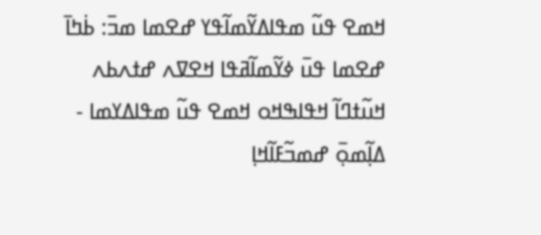ߞߘߐ ߟߎ߬ ߘߟߊߡߌ߬ߘߊ߬ߟߌ ߝߐߘߊ ߘߏ߫: ߕ߭ߤߊ߫
ߝߐߘߊ ߟߎ߫ ߦߌ߬ߘߊ߬ߥߟߊ ߞߐߜߍ ߝߙߍߕߍ
ߞߎ߬ߙߣߊ߬ ߞߟߊߒߞߋ ߞߘߐ ߟߎ߬ ߘߟߊߡߌߘߊ - ߡߊ߲߬ߘߋ߲߫ ߝߘߏ߬ߓߊ߬ߞߊ߲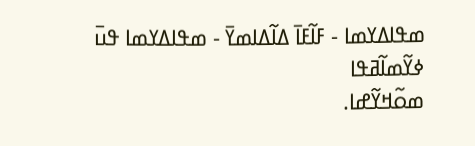ߘߟߊߡߌߘߊ - ߓߊ߬ߓߊ߫ ߡߊ߬ߡߊߘߌ߫ - ߘߟߊߡߌߘߊ ߟߎ߫ ߦߌ߬ߘߊ߬ߥߟߊ
ߘߋ߬ߞߌ߬ߝߊ.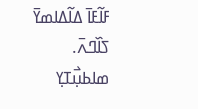ߓߊ߬ߓߊ߫ ߡߊ߬ߡߊߘߌ߫ ߖߊ߰ߣߍ߫.
ߘߊߕߎ߲߯ߠߌ߲